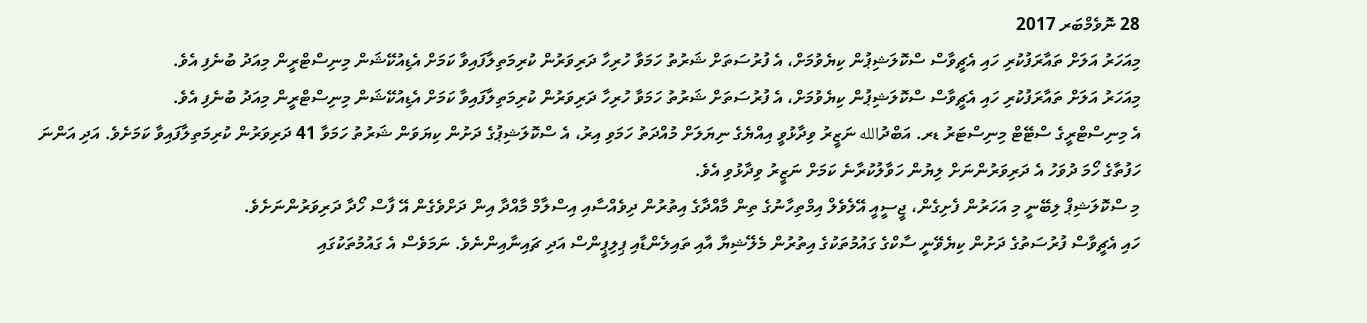28 ނޮވެމްބަރ 2017
މިއަހަރު އަލަށް ތައާރަފުކުރި ހައި އެޗީވާސް ސްކޮލަޝިޕުން ކިޔެވުމަށް، އެ ފުރުސަތަށް ޝަރުތު ހަމަވާ ހުރިހާ ދަރިވަރުން ކުރިމަތިލާފައިވާ ކަމަށް އެޑިއުކޭޝަން މިނިސްޓްރީން މިއަދު ބުނެފި އެވެ.
މިއަހަރު އަލަށް ތައާރަފުކުރި ހައި އެޗީވާސް ސްކޮލަޝިޕުން ކިޔެވުމަށް، އެ ފުރުސަތަށް ޝަރުތު ހަމަވާ ހުރިހާ ދަރިވަރުން ކުރިމަތިލާފައިވާ ކަމަށް އެޑިއުކޭޝަން މިނިސްޓްރީން މިއަދު ބުނެފި އެވެ.
އެ މިނިސްޓްރީގެ ސްޓޭޓް މިނިސްޓަރު ޑރ. އަބްދުالله ނަޒީރު ވިދާޅުވީ އިއްޔެގެ ނިޔަލަށް މުއްދަތު ހަމަވި އިރު، އެ ސްކޮލަޝިޕުގެ ދަށުން ކިޔަވަން ޝަރުތު ހަމަވާ 41 ދަރިވަރުން ކުރިމަތިލާފައިވާ ކަމަށެވެ. އަދި އަންނަ ހަފުތާގެ ހޯމަ ދުވަހު އެ ދަރިވަރުންނަށް ލިޔުން ހަވާލުކުރާނެ ކަމަށް ނަޒީރު ވިދާޅުވި އެވެ.
މި ސްކޮލަޝިޕް ލިބޭނީ މި އަހަރުން ފެށިގެން، ޖީސީއީ އޭލެވެލް އިމްތިހާނުގެ ތިން މާއްދާގެ އިތުރުން ދިވެއްސާއި އިސްލާމް މާއްދާ އިން ދަށްވެގެން އޭ ފާސް ހޯދާ ދަރިވަރުންނަށެވެ.
ހައި އެޗީވާސް ފުރުސަތުގެ ދަށުން ކިޔެވޭނީ ސާކްގެ ގައުމުތަކުގެ އިތުރުން މެލޭޝިޔާ އާއި ތައިލެންޑާއި ޕިލިޕީންސް އަދި ޗައިނާއިންނެވެ. ނަމަވެސް އެ ގައުމުތަކުގައި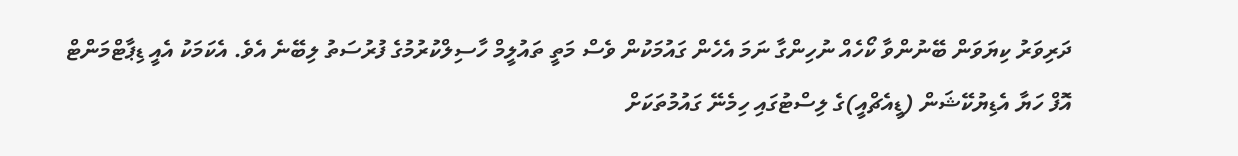ދަރިވަރު ކިޔަވަން ބޭނުންވާ ކޯހެއް ނުހިންގާ ނަމަ އެހެން ގައުމަކުން ވެސް މަތީ ތައުލީމް ހާސިލްކުރުމުގެ ފުރުސަތު ލިބޭނެ އެވެ. އެކަމަކު އެއީ ޑިޕާޓްމަންޓް އޮފް ހަޔާ އެޑިޔުކޭޝަން (ޑީއެޗްއީ)ގެ ލިސްޓުގައި ހިމެނޭ ގައުމުތަކަށް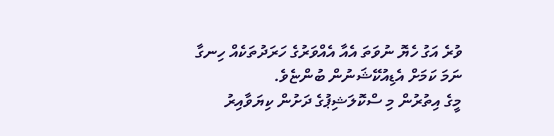ވުރެ އަގު ހެޔޮ ނުވަތަ އެއާ އެއްވަރުގެ ހަރަދުތަކެއް ހިނގާ ނަމަ ކަމަށް އެޑިއުކޭޝަނުން ބުންޏެވެ.
މީގެ އިތުރުން މި ސްކޮލަޝިޕުގެ ދަށުން ކިޔަވާއިރު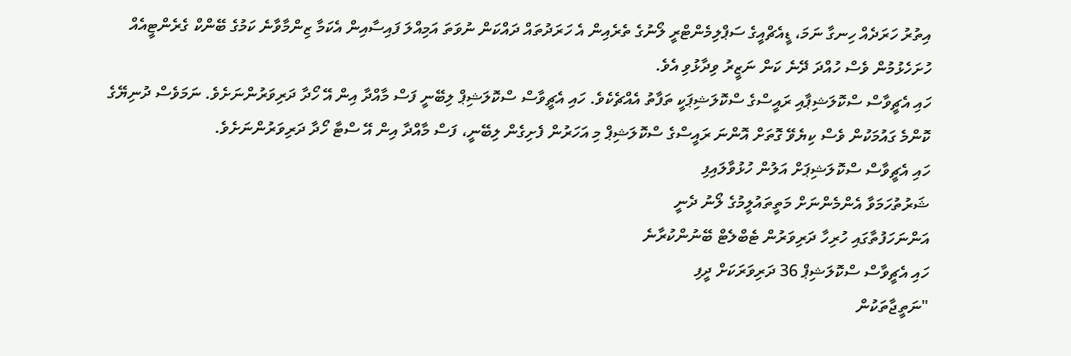އިތުރު ހަރަދެއް ހިނގާ ނަމަ، ޑީއެޗްއީގެ ސަޕްލިމެންޓްރީ ލޯނުގެ ތެރެއިން އެ ހަރަދުތައް ދައްކަން ނުވަތަ އަމިއްލަ ފައިސާއިން އެކަމާ ޒިންމާވާނެ ކަމުގެ ބޭންކް ގެރެންޓީއެއް ހުށަހެޅުމުން ވެސް ހުއްދަ ދޭނެ ކަން ނަޒީރު ވިދާޅުވި އެވެ.
ހައި އެޗީވާސް ސްކޮލަޝިޕާއި ރައީސްގެ ސްކޮލަޝިޕަކީ ތަފާތު އެއްޗެކެވެ. ހައި އެޗީވާސް ސްކޮލަޝިޕް ލިބޭނީ ފަސް މާއްދާ އިން އޭ ހޯދާ ދަރިވަރުންނަށެވެ. ނަމަވެސް ދުނިޔޭގެ ކޮންމެ ގައުމަކުން ވެސް ކިޔެވޭ ގޮތަށް އޮންނަ ރައީސްގެ ސްކޮލަޝިޕް މި އަހަރުން ފެށިގެން ލިބޭނީ، ފަސް މާއްދާ އިން އޭ ސްޓާ ހޯދާ ދަރިވަރުންނަށެވެ.
ހައި އެޗީވާސް ސްކޮލަޝިޕަށް އަލުން ހުޅުވާލައިފި
ޝަރުތުހަމަވާ އެންމެންނަށް މަތީތައުލީމުގެ ލޯނު ދެނީ
އަންނަހަފުތާގައި ހުރިހާ ދަރިވަރުން ޓެބްލެޓް ބޭނުންކުރާނެ
ހައި އެޗީވާސް ސްކޮލަޝިޕް 36 ދަރިވަރަކަށް ދީފި
"ނަތީޖާތަކުން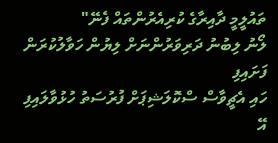ތައުލީމީ ދާއިރާގެ ކުރިއެރުންތައް ފެނޭ"
ލޯނު ލިބުނު ދަރިވަރުންނަށް ލިޔުން ހަވާލުކުރަން ފަށައިފި
ހައި އެޗީވާސް ސްކޮލަޝިޕަށް ފުރުސަތު ހުޅުވާލައިފި
އޭ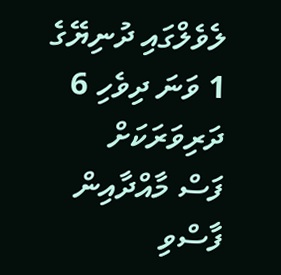ލެވެލްގައި ދުނިޔޭގެ 1 ވަނަ ދިވެހި 6 ދަރިވަރަކަށް
ފަސް މާއްދާއިން ފާސްވި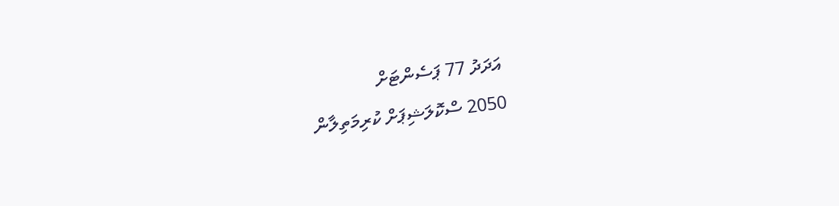އަދަދު 77 ޕަސެންޓަށް
2050 ސްކޮލަޝިޕަށް ކުރިމަތިލާން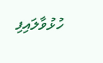ހުޅުވާލައިފި